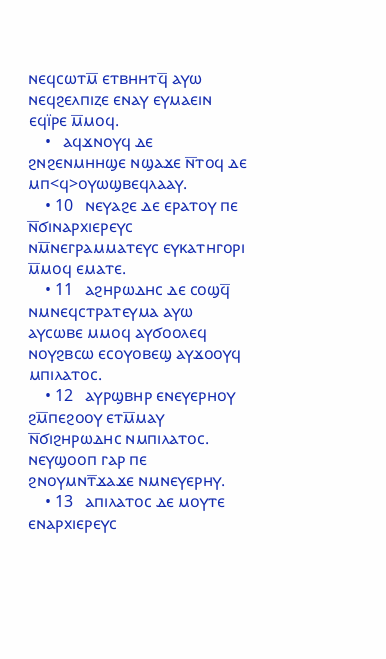ⲛⲉϥⲥⲱⲧⲙ̅ ⲉⲧⲃⲏⲏⲧϥ̅ ⲁⲩⲱ ⲛⲉϥϩⲉⲗⲡⲓⲍⲉ ⲉⲛⲁⲩ ⲉⲩⲙⲁⲉⲓⲛ ⲉϥⲓ̈ⲣⲉ ⲙ̅ⲙⲟϥ.
    •   ⲁϥϫⲛⲟⲩϥ ⲇⲉ ϩⲛϩⲉⲛⲙⲏⲏϣⲉ ⲛϣⲁϫⲉ ⲛ̅ⲧⲟϥ ⲇⲉ ⲙⲡ<ϥ>ⲟⲩⲱϣⲃⲉϥⲗⲁⲁⲩ.
    • 10   ⲛⲉⲩⲁϩⲉ ⲇⲉ ⲉⲣⲁⲧⲟⲩ ⲡⲉ ⲛ̅ϭⲓⲛⲁⲣⲭⲓⲉⲣⲉⲩⲥ ⲛⲙ̅ⲛⲉⲅⲣⲁⲙⲙⲁⲧⲉⲩⲥ ⲉⲩⲕⲁⲧⲏⲅⲟⲣⲓ ⲙ̅ⲙⲟϥ ⲉⲙⲁⲧⲉ.
    • 11   ⲁϩⲏⲣⲱⲇⲏⲥ ⲇⲉ ⲥⲟϣϥ̅ ⲛⲙⲛⲉϥⲥⲧⲣⲁⲧⲉⲩⲙⲁ ⲁⲩⲱ ⲁⲩⲥⲱⲃⲉ ⲙⲙⲟϥ ⲁⲩϭⲟⲟⲗⲉϥ ⲛⲟⲩϩⲃⲥⲱ ⲉⲥⲟⲩⲟⲃⲉϣ ⲁⲩϫⲟⲟⲩϥ ⲙⲡⲓⲗⲁⲧⲟⲥ.
    • 12   ⲁⲩⲣϣⲃⲏⲣ ⲉⲛⲉⲩⲉⲣⲏⲟⲩ ϩⲙ̅ⲡⲉϩⲟⲟⲩ ⲉⲧⲙ̅ⲙⲁⲩ ⲛ̅ϭⲓϩⲏⲣⲱⲇⲏⲥ ⲛⲙⲡⲓⲗⲁⲧⲟⲥ. ⲛⲉⲩϣⲟⲟⲡ ⲅⲁⲣ ⲡⲉ ϩⲛⲟⲩⲙⲛⲧ̅ϫⲁϫⲉ ⲛⲙⲛⲉⲩⲉⲣⲏⲩ.
    • 13   ⲁⲡⲓⲗⲁⲧⲟⲥ ⲇⲉ ⲙⲟⲩⲧⲉ ⲉⲛⲁⲣⲭⲓⲉⲣⲉⲩⲥ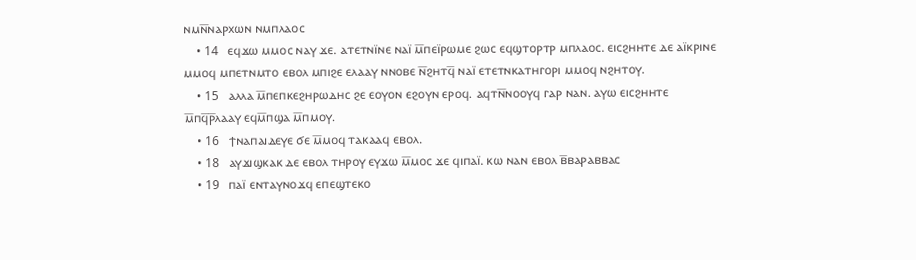ⲛⲙⲛ̅ⲛⲁⲣⲭⲱⲛ ⲛⲙⲡⲗⲁⲟⲥ
    • 14   ⲉϥϫⲱ ⲙⲙⲟⲥ ⲛⲁⲩ ϫⲉ. ⲁⲧⲉⲧⲛⲓ̈ⲛⲉ ⲛⲁⲓ̈ ⲙ̅ⲡⲉⲓ̈ⲣⲱⲙⲉ ϩⲱⲥ ⲉϥϣⲧⲟⲣⲧⲣ ⲙⲡⲗⲁⲟⲥ. ⲉⲓⲥϩⲏⲏⲧⲉ ⲇⲉ ⲁⲓ̈ⲕⲣⲓⲛⲉ ⲙⲙⲟϥ ⲙⲡⲉⲧⲛⲙⲧⲟ ⲉⲃⲟⲗ ⲙⲡⲓϩⲉ ⲉⲗⲁⲁⲩ ⲛⲛⲟⲃⲉ ⲛ̅ϩⲏⲧϥ̅ ⲛⲁⲓ̈ ⲉⲧⲉⲧⲛⲕⲁⲧⲏⲅⲟⲣⲓ ⲙⲙⲟϥ ⲛϩⲏⲧⲟⲩ.
    • 15   ⲁⲗⲗⲁ ⲙ̅ⲡⲉⲡⲕⲉϩⲏⲣⲱⲇⲏⲥ ϩⲉ ⲉⲟⲩⲟⲛ ⲉϩⲟⲩⲛ ⲉⲣⲟϥ. ⲁϥⲧⲛ̅ⲛⲟⲟⲩϥ ⲅⲁⲣ ⲛⲁⲛ. ⲁⲩⲱ ⲉⲓⲥϩⲏⲏⲧⲉ ⲙ̅ⲡϥ̅ⲣ̅ⲗⲁⲁⲩ ⲉϥⲙ̅ⲡϣⲁ ⲙ̅ⲡⲙⲟⲩ.
    • 16   ϯⲛⲁⲡⲁⲓⲇⲉⲩⲉ ϭⲉ ⲙ̅ⲙⲟϥ ⲧⲁⲕⲁⲁϥ ⲉⲃⲟⲗ.
    • 18   ⲁⲩϫⲓϣⲕⲁⲕ ⲇⲉ ⲉⲃⲟⲗ ⲧⲏⲣⲟⲩ ⲉⲩϫⲱ ⲙ̅ⲙⲟⲥ ϫⲉ ϥⲓⲡⲁⲓ̈. ⲕⲱ ⲛⲁⲛ ⲉⲃⲟⲗ ⲃ̅ⲃⲁⲣⲁⲃⲃⲁⲥ
    • 19   ⲡⲁⲓ̈ ⲉⲛⲧⲁⲩⲛⲟϫϥ ⲉⲡⲉϣⲧⲉⲕⲟ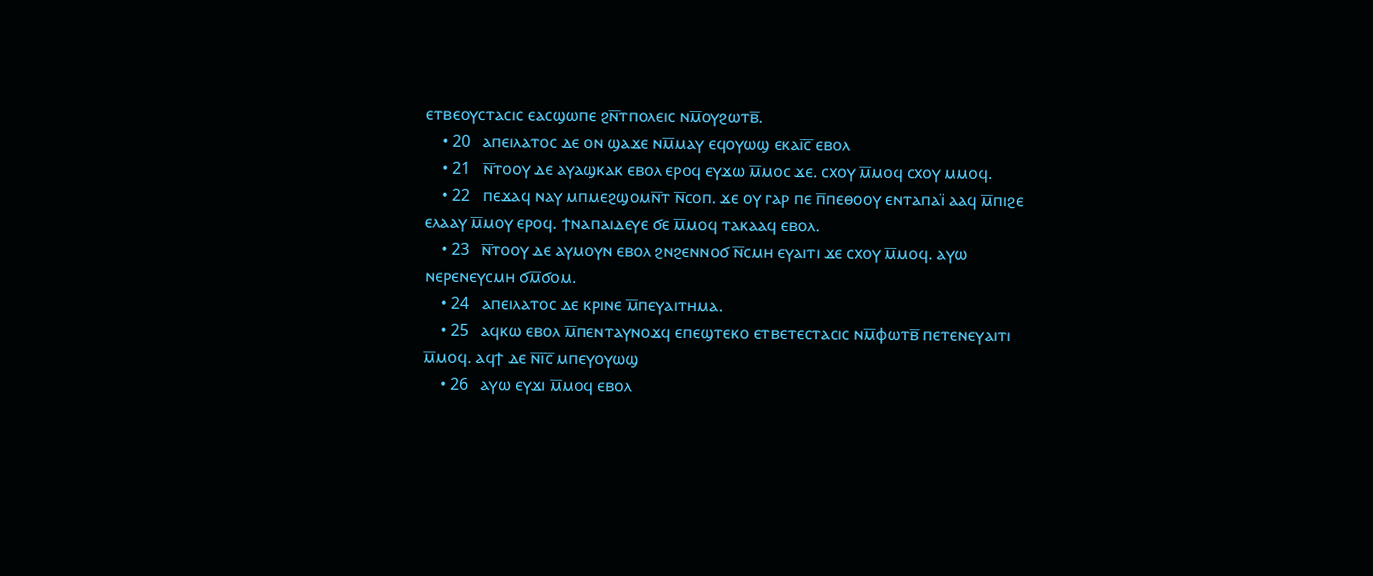ⲉⲧⲃⲉⲟⲩⲥⲧⲁⲥⲓⲥ ⲉⲁⲥϣⲱⲡⲉ ϩⲛ̅ⲧⲡⲟⲗⲉⲓⲥ ⲛⲙ̅ⲟⲩϩⲱⲧⲃ̅.
    • 20   ⲁⲡⲉⲓⲗⲁⲧⲟⲥ ⲇⲉ ⲟⲛ ϣⲁϫⲉ ⲛⲙ̅ⲙⲁⲩ ⲉϥⲟⲩⲱϣ ⲉⲕⲁⲓ̅ⲥ̅ ⲉⲃⲟⲗ
    • 21   ⲛ̅ⲧⲟⲟⲩ ⲇⲉ ⲁⲩⲁϣⲕⲁⲕ ⲉⲃⲟⲗ ⲉⲣⲟϥ ⲉⲩϫⲱ ⲙ̅ⲙⲟⲥ ϫⲉ. ⲥxⲟⲩ ⲙ̅ⲙⲟϥ ⲥxⲟⲩ ⲙⲙⲟϥ.
    • 22   ⲡⲉϫⲁϥ ⲛⲁⲩ ⲙⲡⲙⲉϩϣⲟⲙⲛ̅ⲧ ⲛ̅ⲥⲟⲡ. ϫⲉ ⲟⲩ ⲅⲁⲣ ⲡⲉ ⲡ̅ⲡⲉⲑⲟⲟⲩ ⲉⲛⲧⲁⲡⲁⲓ̈ ⲁⲁϥ ⲙ̅ⲡⲓϩⲉ ⲉⲗⲁⲁⲩ ⲙ̅ⲙⲟⲩ ⲉⲣⲟϥ. ϯⲛⲁⲡⲁⲓⲇⲉⲩⲉ ϭⲉ ⲙ̅ⲙⲟϥ ⲧⲁⲕⲁⲁϥ ⲉⲃⲟⲗ.
    • 23   ⲛ̅ⲧⲟⲟⲩ ⲇⲉ ⲁⲩⲙⲟⲩⲛ ⲉⲃⲟⲗ ϩⲛϩⲉⲛⲛⲟϭ ⲛ̅ⲥⲙⲏ ⲉⲩⲁⲓⲧⲓ ϫⲉ ⲥxⲟⲩ ⲙ̅ⲙⲟϥ. ⲁⲩⲱ ⲛⲉⲣⲉⲛⲉⲩⲥⲙⲏ ϭⲙ̅ϭⲟⲙ.
    • 24   ⲁⲡⲉⲓⲗⲁⲧⲟⲥ ⲇⲉ ⲕⲣⲓⲛⲉ ⲙ̅ⲡⲉⲩⲁⲓⲧⲏⲙⲁ.
    • 25   ⲁϥⲕⲱ ⲉⲃⲟⲗ ⲙ̅ⲡⲉⲛⲧⲁⲩⲛⲟϫϥ ⲉⲡⲉϣⲧⲉⲕⲟ ⲉⲧⲃⲉⲧⲉⲥⲧⲁⲥⲓⲥ ⲛⲙ̅ⲫⲱⲧⲃ̅ ⲡⲉⲧⲉⲛⲉⲩⲁⲓⲧⲓ ⲙ̅ⲙⲟϥ. ⲁϥϯ ⲇⲉ ⲛ̅ⲓ̅ⲥ̅ ⲙⲡⲉⲩⲟⲩⲱϣ
    • 26   ⲁⲩⲱ ⲉⲩϫⲓ ⲙ̅ⲙⲟϥ ⲉⲃⲟⲗ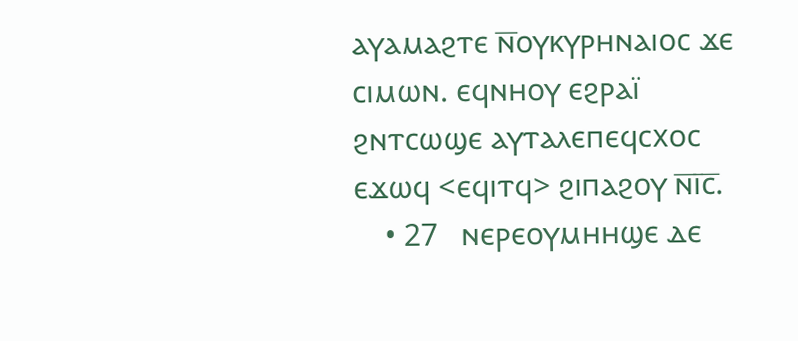ⲁⲩⲁⲙⲁϩⲧⲉ ⲛ̅ⲟⲩⲕⲩⲣⲏⲛⲁⲓⲟⲥ ϫⲉ ⲥⲓⲙⲱⲛ. ⲉϥⲛⲏⲟⲩ ⲉϩⲣⲁⲓ̈ ϩⲛⲧⲥⲱϣⲉ ⲁⲩⲧⲁⲗⲉⲡⲉϥⲥxⲟⲥ ⲉϫⲱϥ <ⲉϥⲓⲧϥ> ϩⲓⲡⲁϩⲟⲩ ⲛ̅ⲓ̅ⲥ̅.
    • 27   ⲛⲉⲣⲉⲟⲩⲙⲏⲏϣⲉ ⲇⲉ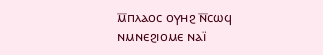ⲙ̅ⲡⲗⲁⲟⲥ ⲟⲩⲏϩ ⲛ̅ⲥⲱϥ ⲛⲙⲛⲉϩⲓⲟⲙⲉ ⲛⲁⲓ̈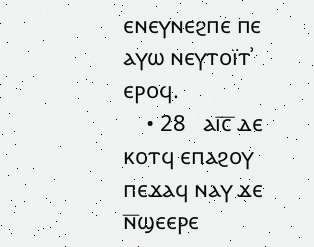ⲉⲛⲉⲩⲛⲉϩⲡⲉ ⲡⲉ ⲁⲩⲱ ⲛⲉⲩⲧⲟⲓ̈ⲧʾ ⲉⲣⲟϥ.
    • 28   ⲁⲓ̅ⲥ̅ ⲇⲉ ⲕⲟⲧϥ ⲉⲡⲁϩⲟⲩ ⲡⲉϫⲁϥ ⲛⲁⲩ ϫⲉ ⲛ̅ϣⲉⲉⲣⲉ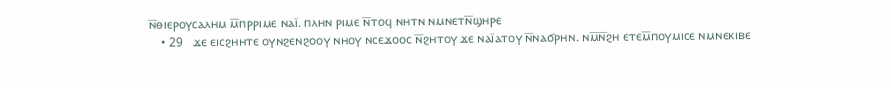ⲛ̅ⲑⲓⲉⲣⲟⲩⲥⲁⲗⲏⲙ ⲙ̅ⲡⲣⲣⲓⲙⲉ ⲛⲁⲓ̈. ⲡⲗⲏⲛ ⲣⲓⲙⲉ ⲛ̅ⲧⲟϥ ⲛⲏⲧⲛ ⲛⲙⲛⲉⲧⲛ̅ϣⲏⲣⲉ
    • 29   ϫⲉ ⲉⲓⲥϩⲏⲏⲧⲉ ⲟⲩⲛϩⲉⲛϩⲟⲟⲩ ⲛⲏⲟⲩ ⲛⲥⲉϫⲟⲟⲥ ⲛ̅ϩⲏⲧⲟⲩ ϫⲉ ⲛⲁⲓ̈ⲁⲧⲟⲩ ⲛ̅ⲛⲁϭⲣⲏⲛ. ⲛⲙ̅ⲛ̅ϩⲏ ⲉⲧⲉⲙ̅ⲡⲟⲩⲙⲓⲥⲉ ⲛⲙⲛⲉⲕⲓⲃⲉ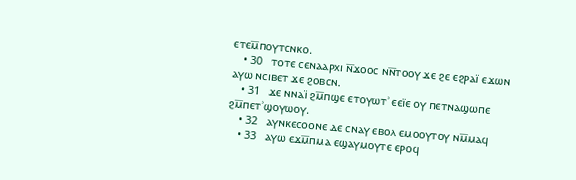ⲉⲧⲉⲙ̅ⲡⲟⲩⲧⲥⲛⲕⲟ.
    • 30   ⲧⲟⲧⲉ ⲥⲉⲛⲁⲁⲣⲭⲓ ⲛ̅ϫⲟⲟⲥ ⲛⲛ̅ⲧⲟⲟⲩ ϫⲉ ϩⲉ ⲉϩⲣⲁⲓ̈ ⲉϫⲱⲛ ⲁⲩⲱ ⲛⲥⲓⲃⲉⲧ ϫⲉ ϩⲟⲃⲥⲛ.
    • 31   ϫⲉ ⲛⲛⲁⲓ̈ ϩⲙ̅ⲡϣⲉ ⲉⲧⲟⲩⲱⲧʾ ⲉⲉⲓ̈ⲉ ⲟⲩ ⲡⲉⲧⲛⲁϣⲱⲡⲉ ϩⲙ̅ⲡⲉⲧʾϣⲟⲩⲱⲟⲩ.
    • 32   ⲁⲩⲛⲕⲉⲥⲟⲟⲛⲉ ⲇⲉ ⲥⲛⲁⲩ ⲉⲃⲟⲗ ⲉⲙⲟⲟⲩⲧⲟⲩ ⲛⲙ̅ⲙⲁϥ
    • 33   ⲁⲩⲱ ⲉϫⲙ̅ⲡⲙⲁ ⲉϣⲁⲩⲙⲟⲩⲧⲉ ⲉⲣⲟϥ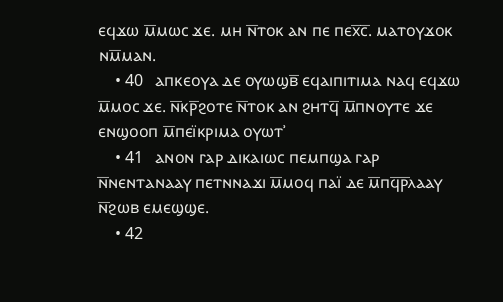ⲉϥϫⲱ ⲙ̅ⲙⲱⲥ ϫⲉ. ⲙⲏ ⲛ̅ⲧⲟⲕ ⲁⲛ ⲡⲉ ⲡⲉⲭ̅ⲥ̅. ⲙⲁⲧⲟⲩϫⲟⲕ ⲛⲙ̅ⲙⲁⲛ.
    • 40   ⲁⲡⲕⲉⲟⲩⲁ ⲇⲉ ⲟⲩⲱϣⲃ̅ ⲉϥⲁⲓⲡⲓⲧⲓⲙⲁ ⲛⲁϥ ⲉϥϫⲱ ⲙ̅ⲙⲟⲥ ϫⲉ. ⲛ̅ⲕⲣ̅ϩⲟⲧⲉ ⲛ̅ⲧⲟⲕ ⲁⲛ ϩⲏⲧϥ̅ ⲙ̅ⲡⲛⲟⲩⲧⲉ ϫⲉ ⲉⲛϣⲟⲟⲡ ⲙ̅ⲡⲉⲓ̈ⲕⲣⲓⲙⲁ ⲟⲩⲱⲧʾ
    • 41   ⲁⲛⲟⲛ ⲅⲁⲣ ⲇⲓⲕⲁⲓⲱⲥ ⲡⲉⲙⲡϣⲁ ⲅⲁⲣ ⲛ̅ⲛⲉⲛⲧⲁⲛⲁⲁⲩ ⲡⲉⲧⲛⲛⲁϫⲓ ⲙ̅ⲙⲟϥ ⲡⲁⲓ̈ ⲇⲉ ⲙ̅ⲡϥ̅ⲣ̅ⲗⲁⲁⲩ ⲛ̅ϩⲱⲃ ⲉⲙⲉϣϣⲉ.
    • 42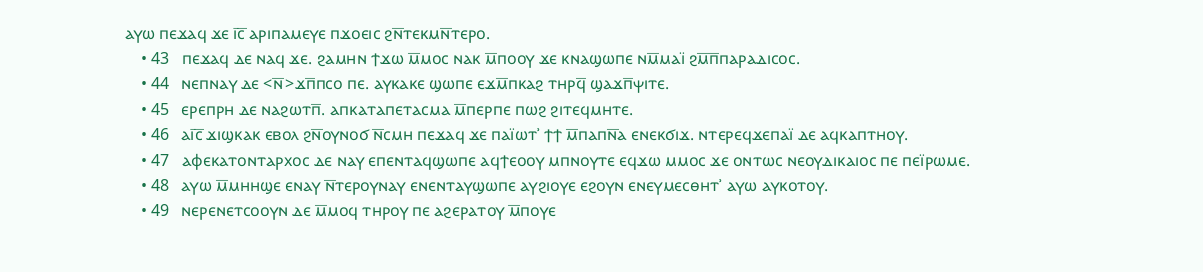ⲁⲩⲱ ⲡⲉϫⲁϥ ϫⲉ ⲓ̅ⲥ̅ ⲁⲣⲓⲡⲁⲙⲉⲩⲉ ⲡϫⲟⲉⲓⲥ ϩⲛ̅ⲧⲉⲕⲙⲛ̅ⲧⲉⲣⲟ.
    • 43   ⲡⲉϫⲁϥ ⲇⲉ ⲛⲁϥ ϫⲉ. ϩⲁⲙⲏⲛ ϯϫⲱ ⲙ̅ⲙⲟⲥ ⲛⲁⲕ ⲙ̅ⲡⲟⲟⲩ ϫⲉ ⲕⲛⲁϣⲱⲡⲉ ⲛⲙ̅ⲙⲁⲓ̈ ϩⲙ̅ⲡ̅ⲡⲁⲣⲁⲇⲓⲥⲟⲥ.
    • 44   ⲛⲉⲡⲛⲁⲩ ⲇⲉ <ⲛ̅>ϫⲡ̅ⲡⲥⲟ ⲡⲉ. ⲁⲩⲕⲁⲕⲉ ϣⲱⲡⲉ ⲉϫⲙ̅ⲡⲕⲁϩ ⲧⲏⲣϥ̅ ϣⲁϫⲡ̅ⲯⲓⲧⲉ.
    • 45   ⲉⲣⲉⲡⲣⲏ ⲇⲉ ⲛⲁϩⲱⲧⲡ̅. ⲁⲡⲕⲁⲧⲁⲡⲉⲧⲁⲥⲙⲁ ⲙ̅ⲡⲉⲣⲡⲉ ⲡⲱϩ ϩⲓⲧⲉϥⲙⲏⲧⲉ.
    • 46   ⲁⲓ̅ⲥ̅ ϫⲓϣⲕⲁⲕ ⲉⲃⲟⲗ ϩⲛ̅ⲟⲩⲛⲟϭ ⲛ̅ⲥⲙⲏ ⲡⲉϫⲁϥ ϫⲉ ⲡⲁⲓ̈ⲱⲧʾ ϯϯ ⲙ̅ⲡⲁⲡⲛ̅ⲁ ⲉⲛⲉⲕϭⲓϫ. ⲛⲧⲉⲣⲉϥϫⲉⲡⲁⲓ̈ ⲇⲉ ⲁϥⲕⲁⲡⲧⲏⲟⲩ.
    • 47   ⲁⲫⲉⲕⲁⲧⲟⲛⲧⲁⲣⲭⲟⲥ ⲇⲉ ⲛⲁⲩ ⲉⲡⲉⲛⲧⲁϥϣⲱⲡⲉ ⲁϥϯⲉⲟⲟⲩ ⲙⲡⲛⲟⲩⲧⲉ ⲉϥϫⲱ ⲙⲙⲟⲥ ϫⲉ ⲟⲛⲧⲱⲥ ⲛⲉⲟⲩⲇⲓⲕⲁⲓⲟⲥ ⲡⲉ ⲡⲉⲓ̈ⲣⲱⲙⲉ.
    • 48   ⲁⲩⲱ ⲙ̅ⲙⲏⲏϣⲉ ⲉⲛⲁⲩ ⲛ̅ⲧⲉⲣⲟⲩⲛⲁⲩ ⲉⲛⲉⲛⲧⲁⲩϣⲱⲡⲉ ⲁⲩϩⲓⲟⲩⲉ ⲉϩⲟⲩⲛ ⲉⲛⲉⲩⲙⲉⲥⲑⲏⲧʾ ⲁⲩⲱ ⲁⲩⲕⲟⲧⲟⲩ.
    • 49   ⲛⲉⲣⲉⲛⲉⲧⲥⲟⲟⲩⲛ ⲇⲉ ⲙ̅ⲙⲟϥ ⲧⲏⲣⲟⲩ ⲡⲉ ⲁϩⲉⲣⲁⲧⲟⲩ ⲙ̅ⲡⲟⲩⲉ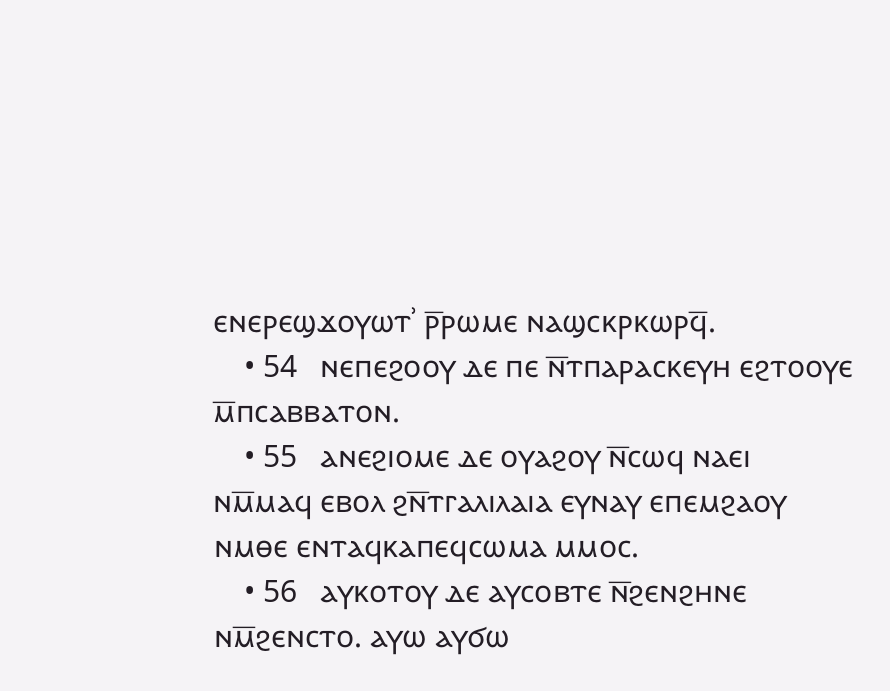ⲉⲛⲉⲣⲉϣϫⲟⲩⲱⲧʾ ⲣ̅ⲣⲱⲙⲉ ⲛⲁϣⲥⲕⲣⲕⲱⲣϥ̅.
    • 54   ⲛⲉⲡⲉϩⲟⲟⲩ ⲇⲉ ⲡⲉ ⲛ̅ⲧⲡⲁⲣⲁⲥⲕⲉⲩⲏ ⲉϩⲧⲟⲟⲩⲉ ⲙ̅ⲡⲥⲁⲃⲃⲁⲧⲟⲛ.
    • 55   ⲁⲛⲉϩⲓⲟⲙⲉ ⲇⲉ ⲟⲩⲁϩⲟⲩ ⲛ̅ⲥⲱϥ ⲛⲁⲉⲓ ⲛⲙ̅ⲙⲁϥ ⲉⲃⲟⲗ ϩⲛ̅ⲧⲅⲁⲗⲓⲗⲁⲓⲁ ⲉⲩⲛⲁⲩ ⲉⲡⲉⲙϩⲁⲟⲩ ⲛⲙⲑⲉ ⲉⲛⲧⲁϥⲕⲁⲡⲉϥⲥⲱⲙⲁ ⲙⲙⲟⲥ.
    • 56   ⲁⲩⲕⲟⲧⲟⲩ ⲇⲉ ⲁⲩⲥⲟⲃⲧⲉ ⲛ̅ϩⲉⲛϩⲏⲛⲉ ⲛⲙ̅ϩⲉⲛⲥⲧⲟ. ⲁⲩⲱ ⲁⲩϭⲱ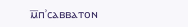ⲙ̅ⲡʾⲥⲁⲃⲃⲁⲧⲟⲛ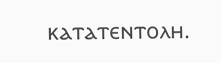ⲕⲁⲧⲁⲧⲉⲛⲧⲟⲗⲏ.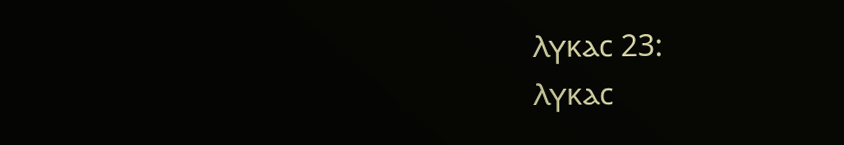Ⲗⲩⲕⲁⲥ 23:
Ⲗⲩⲕⲁⲥ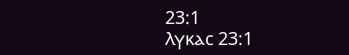23:1
Ⲗⲩⲕⲁⲥ 23:1